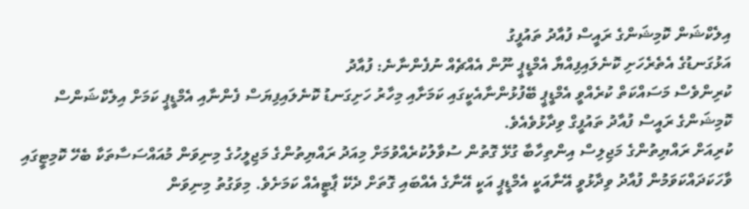އިލެކްޝަން ކޮމިޝަންގެ ރައީސް ފުއާދު ތައުފީގު
އަޅުގަނޑުގެ އެތެރެހަށި ކޮނެލައިފިއްޔާ އެމްޑީޕީ ނޫން އެއްޗެއް ނުފެންނާނެ: ފުއާދު
ކުރިންވެސް މަސައްކަތް ކުރެއްވީ އެމްޑީޕީ ބޭފުޅުންނާއެކީގައި ކަމަށާއި މިހާރު ހަށިގަނޑު ކޮނެލައިފިޔަސް ފެންނާއި އެމްޑީޕީ ކަމަށް އިލެކްޝަންސް ކޮމިޝަންގެ ރައީސް ފުއާދު ތައުފީގް ވިދާޅުވެއެވެ.
ކުރިއަށް ރައްޔިތުންގެ މަޖިލިސް އިންތިހާބާ ގުޅޭ ގޮތުން ސުވާލުކުރެއްވުމަށް މިއަދު ރައްޔިތުންގެ މަޖިލީހުގެ މިނިވަން މުއައްސަސާތަކާ ބެހޭ ކޮމިޓީގައި ވާހަކަދައްކަވަމުން ފުއާދު ވިދާޅުވީ އޭނާއަކީ އެމްޑީޕީ އަކީ އޭނާގެ އެއްބައި ގޮތަށް ދެކޭ ޕާޓީއެއް ކަމަށެވެ. މިވަގުތު މިނިވަން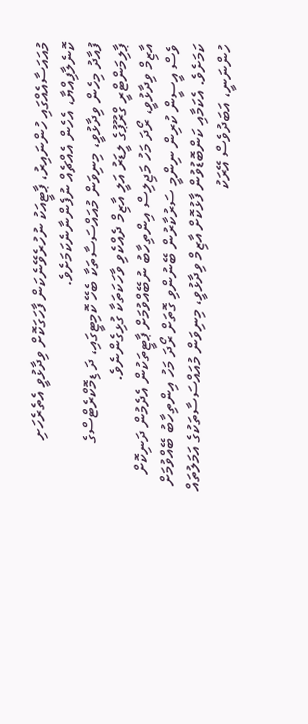މުއައަސާއެއްގައި ހުންނައިރު، ޕާޓީއަކު ނުހުރެވޭނެކަން ފާހަގަކޮށް ވިދާޅުވީ އެތެރެހަށި ކޮނެލާފިއްޔާ، އެހެން އެއްޗެއް ނުފެންނާނެކަމަށެވެ.
ފުއާދު މިހެން ވިދާޅުވީ، މިނިވަން މުއައްސަސާތަކާ ބެހޭ ކޮމިޓީގައި، ދަ ޑިމޮކްރެޓްސްގެ ޕާލިމަންޓްރީ ގްރޫޕުގެ ލީޑަރު އަލީ އާޒިމް ދެއްކެވި ވާހަކަތަކާ ގުޅިގެންނެވެ.
އާޒިމް ވިދާޅުވީ، ރޯދަ މަހު މަޖިލިސް އިންތިހާބު ނުބޭއްވުމަށް ޕާޓީތަކުން އެދެމުން ދަނިކޮށް ވެސް އީސީން ކުރިން ނިންމީ ސަރުކާރުން ބޭނުންވި ގޮތަށް ރޯދަ މަހު އިންތިހާބު ބޭއްވުމަށް ކަމަށެވެ. އެކަމާއި ކަންބޮޑުވުން ފާޅުކޮށް އާޒިމް ވިދާޅުވީ، މިނިވަން މުއައްސަސާތަކުގެ އަމަލުތައް ހުންނަނީ، އަބަދުވެސް އޭރަކު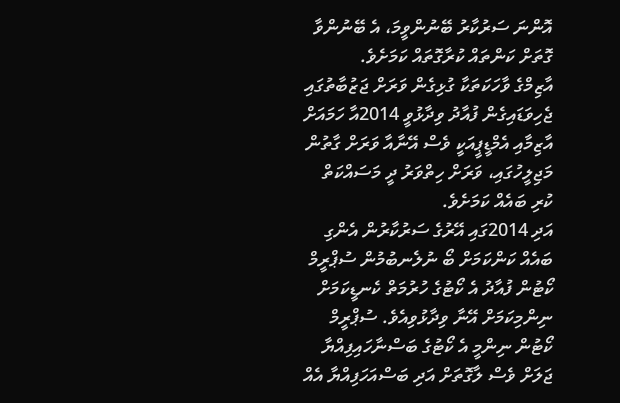އޮންނަ ސަރުކާރު ބޭނުންވީމަ، އެ ބޭނުންވާ ގޮތަށް ކަންތައް ކުރާގޮތައް ކަމަށެވެ.
އާޒިމްގެ ވާހަކަތަކާ ގުޅިގެން ވަރަށް ޖަޒުބާތުގައި ޖެހިވަޑައިގެން ފުއާދު ވިދާޅުވީ 2014އާ ހަމައަށް އާޒިމާއި އެމްޑީޕީއަކީ ވެސް އޭނާއާ ވަރަށް ގާތުން މަޖިލީހުގައި، ވަރަށް ހިތްވަރު ދީ މަސައްކަތް ކުރި ބައެއް ކަމަށެވެ.
އަދި 2014ގައި އޭރުގެ ސަރުކާރުން އެންގި ބައެއް ކަންކަމަށް ބޯ ނުލެނބުމުން ސުޕްރީމް ކޯޓުން ފުއާދު އެ ކޯޓުގެ ހުރުމަތް ކެނޑީކަމަށް ނިންމިކަމަށް އޭނާ ވިދާޅުވިއެވެ. ސުޕްރީމް ކޯޓުން ނިންމީ އެ ކޯޓުގެ ބަސްނާހައިފިއްޔާ ޖަލަށް ވެސް ލާގޮތަށް އަދި ބަސްއަހަފިއްޔާ އެއް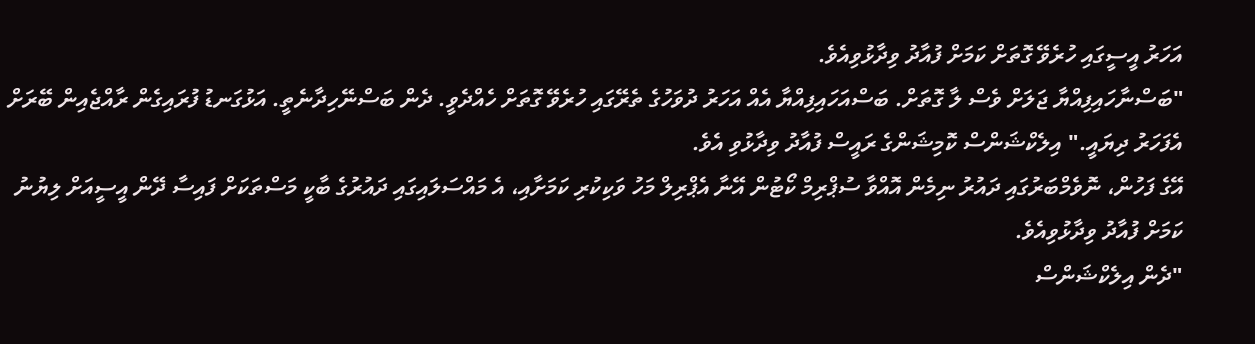އަހަރު އީސީގައި ހުރެވޭ ގޮތަށް ކަމަށް ފުއާދު ވިދާޅުވިއެވެ.
"ބަސްނާހައިފިއްޔާ ޖަލަށް ވެސް ލާ ގޮތަށް. ބަސްއަހައިފިއްޔާ އެއް އަހަރު ދުވަހުގެ ތެރޭގައި ހުރެވޭ ގޮތަށް ހެއްދެވީ. ދެން ބަސްނޭހިދާނެތީ. އަޅުގަނޑު ފުރައިގެން ރާއްޖެއިން ބޭރަށް އެފަހަރު ދިޔައީ." އިލެކްޝަންސް ކޮމިޝަންގެ ރައީސް ފުއާދު ވިދާޅުވި އެވެ.
އޭގެ ފަހުން، ނޮވެމްބަރުގައި ދައުރު ނިމެން އޮއްވާ ސުޕްރިމް ކޯޓުން އޭނާ އެޕްރިލް މަހު ވަކިކުރި ކަމަށާއި، އެ މައްސަލައިގައި ދައުރުގެ ބާކީ މަސްތަކަށް ފައިސާ ދޭން އީސީއަށް ލިޔުނު ކަމަށް ފުއާދު ވިދާޅުވިއެވެ.
"ދެން އިލެކްޝަންސް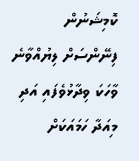ކޮމިޝަނުން ފިނޭންސަށް ލިޔުއްވާނެ ވާހަކަ ވިދާޅުވެފައި އަދި މިއަދާ ހަމައަކަށް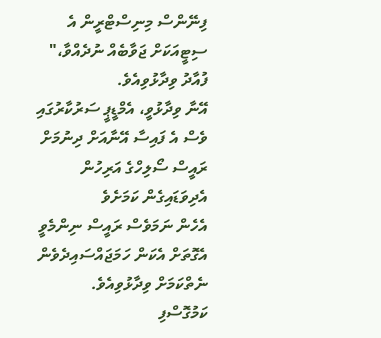ފިނޭންސް މިނިސްޓްރީން އެ ސިޓީއަކަށް ޖަވާބެއް ނުދެއްވާ،" ފުއާދު ވިދާޅުވިއެވެ.
އޭނާ ވިދާޅުވީ، އެމްޑީޕީ ސަރުކާރުގައި ވެސް އެ ފައިސާ އޭނާއަށް ދިނުމަށް ރައީސް ސޯލިހްގެ އަރިހުން އެދިވަޑައިގެން ކަމަށެވެ
އެހެން ނަމަވެސް ރައީސް ނިންމެވީ އެގޮތަށް އެކަން ހަމަޖައްސައިދެވެން ނެތްކަމަށް ވިދާޅުވިއެވެ.
ކަމުގޮސްފި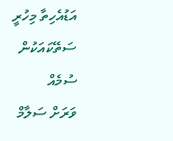އަޑުއެހިތާ މިހުރީ
ސަތޭކައަކުން ސުމެއް
ވަރަށް ސަލާމް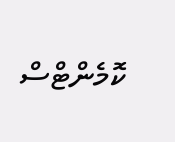ކޮމެންޓްސް